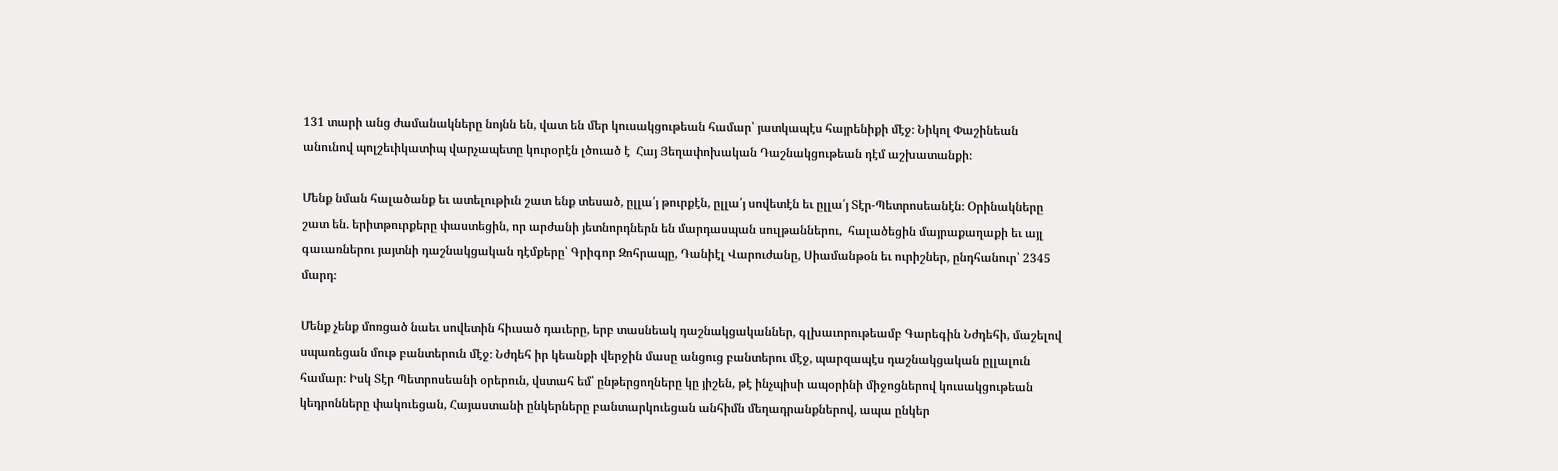131 տարի անց ժամանակները նոյնն են, վատ են մեր կուսակցութեան համար՝ յատկապէս հայրենիքի մէջ։ Նիկոլ Փաշինեան անունով պոլշեւիկատիպ վարչապետը կուրօրէն լծուած է  Հայ Յեղափոխական Դաշնակցութեան դէմ աշխատանքի։

Մենք նման հալածանք եւ ատելութիւն շատ ենք տեսած, ըլլա՛յ թուրքէն, ըլլա՛յ սովետէն եւ ըլլա՛յ Տէր-Պետրոսեանէն։ Օրինակները շատ են. երիտթուրքերը փաստեցին, որ արժանի յետնորդներն են մարդասպան սուլթաններու,  հալածեցին մայրաքաղաքի եւ այլ գաւառներու յայտնի դաշնակցական դէմքերը՝ Գրիգոր Զոհրապը, Դանիէլ Վարուժանը, Սիամանթօն եւ ուրիշներ, ընդհանուր՝ 2345 մարդ։

Մենք չենք մոռցած նաեւ սովետին հիւսած դաւերը, երբ տասնեակ դաշնակցականներ, գլխաւորութեամբ Գարեգին Նժդեհի, մաշելով սպառեցան մութ բանտերուն մէջ։ Նժդեհ իր կեանքի վերջին մասը անցուց բանտերու մէջ, պարզապէս դաշնակցական ըլլալուն համար։ Իսկ Տէր Պետրոսեանի օրերուն, վստահ եմ՝ ընթերցողները կը յիշեն, թէ ինչպիսի ապօրինի միջոցներով կուսակցութեան կեդրոնները փակուեցան, Հայաստանի ընկերները բանտարկուեցան անհիմն մեղադրանքներով, ապա ընկեր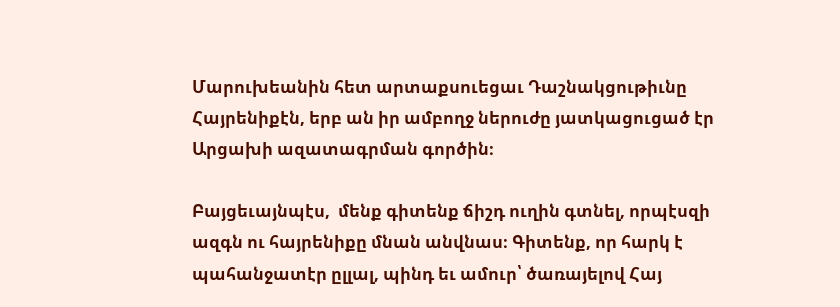Մարուխեանին հետ արտաքսուեցաւ Դաշնակցութիւնը Հայրենիքէն, երբ ան իր ամբողջ ներուժը յատկացուցած էր Արցախի ազատագրման գործին։

Բայցեւայնպէս,  մենք գիտենք ճիշդ ուղին գտնել, որպէսզի ազգն ու հայրենիքը մնան անվնաս։ Գիտենք, որ հարկ է պահանջատէր ըլլալ, պինդ եւ ամուր՝ ծառայելով Հայ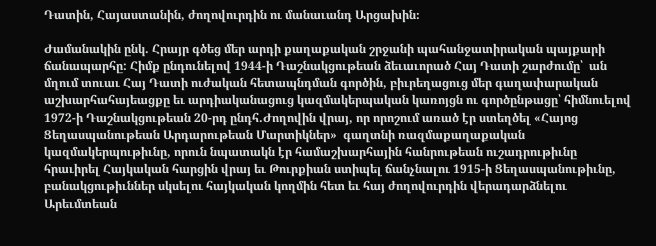Դատին, Հայաստանին, ժողովուրդին ու մանաւանդ Արցախին։

Ժամանակին ընկ. Հրայր գծեց մեր արդի քաղաքական շրջանի պահանջատիրական պայքարի ճանապարհը: Հիմք ընդունելով 1944-ի Դաշնակցութեան ձեւաւորած Հայ Դատի շարժումը՝  ան  մղում տուաւ Հայ Դատի ուժական հետապնդման գործին, բիւրեղացուց մեր գաղափարական աշխարհահայեացքը եւ արդիականացուց կազմակերպական կառոյցն ու գործընթացը՝ հիմնուելով 1972-ի Դաշնակցութեան 20-րդ ընդհ.Ժողովին վրայ, որ որոշում առած էր ստեղծել «Հայոց Ցեղասպանութեան Արդարութեան Մարտիկներ»  գաղտնի ռազմաքաղաքական կազմակերպութիւնը, որուն նպատակն էր համաշխարհային հանրութեան ուշադրութիւնը հրաւիրել Հայկական հարցին վրայ եւ Թուրքիան ստիպել ճանչնալու 1915-ի Ցեղասպանութիւնը,  բանակցութիւններ սկսելու հայկական կողմին հետ եւ հայ ժողովուրդին վերադարձնելու Արեւմտեան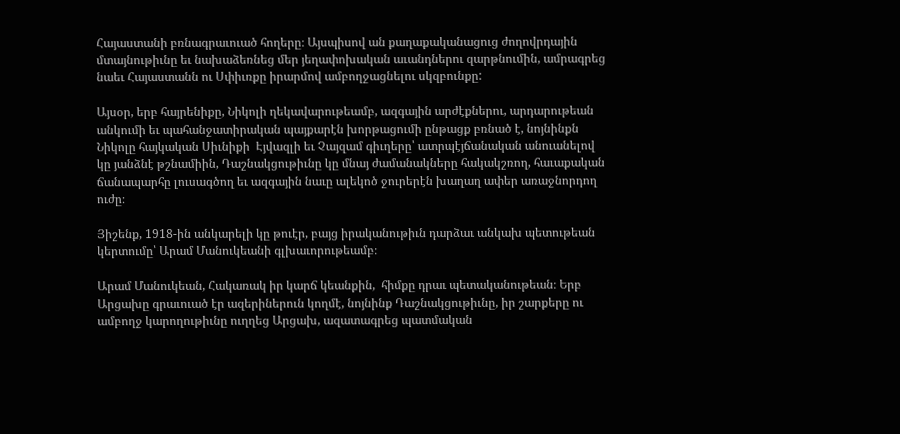Հայաստանի բռնագրաւուած հողերը։ Այսպիսով ան քաղաքականացուց ժողովրդային մտայնութիւնը եւ նախաձեռնեց մեր յեղափոխական աւանդներու զարթնումին, ամրագրեց նաեւ Հայաստանն ու Սփիւռքը իրարմով ամբողջացնելու սկզբունքը:

Այսօր, երբ հայրենիքը, Նիկոլի ղեկավարութեամբ, ազգային արժէքներու, արդարութեան անկումի եւ պահանջատիրական պայքարէն խորթացումի ընթացք բռնած է, նոյնինքն Նիկոլը հայկական Սիւնիքի  Էյվազլի եւ Չայզամ գիւղերը՝ ատրպէյճանական անուանելով կը յանձնէ թշնամիին, Դաշնակցութիւնը կը մնայ ժամանակները հակակշռող, հաւաքական ճանապարհը լուսագծող եւ ազգային նաւը ալեկոծ ջուրերէն խաղաղ ափեր առաջնորդող ուժը։

Յիշենք, 1918-ին անկարելի կը թուէր, բայց իրականութիւն դարձաւ անկախ պետութեան կերտումը՝ Արամ Մանուկեանի գլխաւորութեամբ։

Արամ Մանուկեան, Հակառակ իր կարճ կեանքին,  հիմքը դրաւ պետականութեան։ Երբ Արցախը գրաւուած էր ազերիներուն կողմէ, նոյնինք Դաշնակցութիւնը, իր շարքերը ու ամբողջ կարողութիւնը ուղղեց Արցախ, ազատագրեց պատմական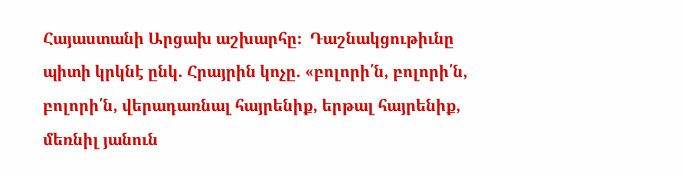Հայաստանի Արցախ աշխարհը։  Դաշնակցութիւնը պիտի կրկնէ ընկ. Հրայրին կոչը. «բոլորի՛ն, բոլորի՛ն, բոլորի՛ն, վերադառնալ հայրենիք, երթալ հայրենիք, մեռնիլ յանուն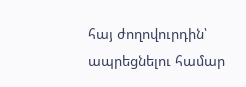հայ ժողովուրդին՝ ապրեցնելու համար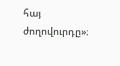հայ ժողովուրդը»։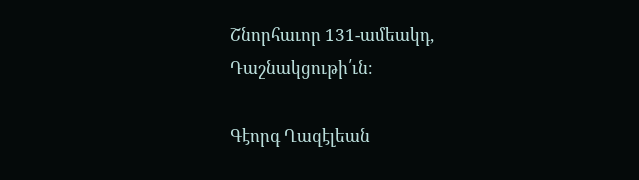Շնորհաւոր 131-ամեակդ, Դաշնակցութի՛ւն։

Գէորգ Ղազէլեան